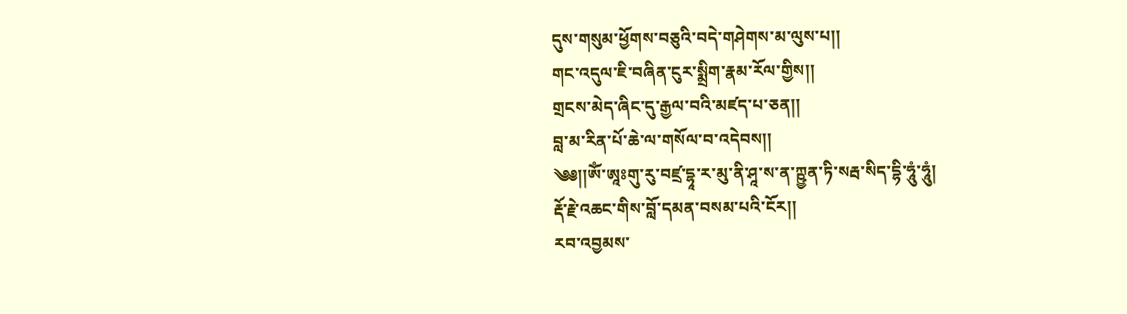དུས་གསུམ་ཕྱོགས་བཅུའི་བདེ་གཤེགས་མ་ལུས་པ།།
གང་འདུལ་ཇི་བཞིན་ངུར་སྨྲིག་རྣམ་རོལ་གྱིས།།
གྲངས་མེད་ཞིང་དུ་རྒྱལ་བའི་མཛད་པ་ཅན།།
བླ་མ་རིན་པོ་ཆེ་ལ་གསོལ་བ་འདེབས།།
༄༅།།ཨོཾ་ཨཱཿགུ་རུ་བཛྲ་དྷཱ་ར་མུ་ནི་ཤཱ་ས་ན་ཀྵྱན་ཏི་སརྦ་སིད་དྷི་ཧཱུཾ་ཧཱུཾ།
རྡོ་རྗེ་འཆང་གིས་བློ་དམན་བསམ་པའི་ངོར།།
རབ་འབྱམས་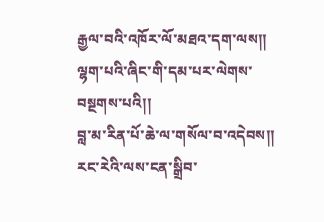རྒྱལ་བའི་འཁོར་ལོ་མཐའ་དག་ལས།།
ལྷག་པའི་ཞིང་གི་དམ་པར་ལེགས་བསྔགས་པའི།།
བླ་མ་རིན་པོ་ཆེ་ལ་གསོལ་བ་འདེབས།།
རང་རེའི་ལས་ངན་སྒྲིབ་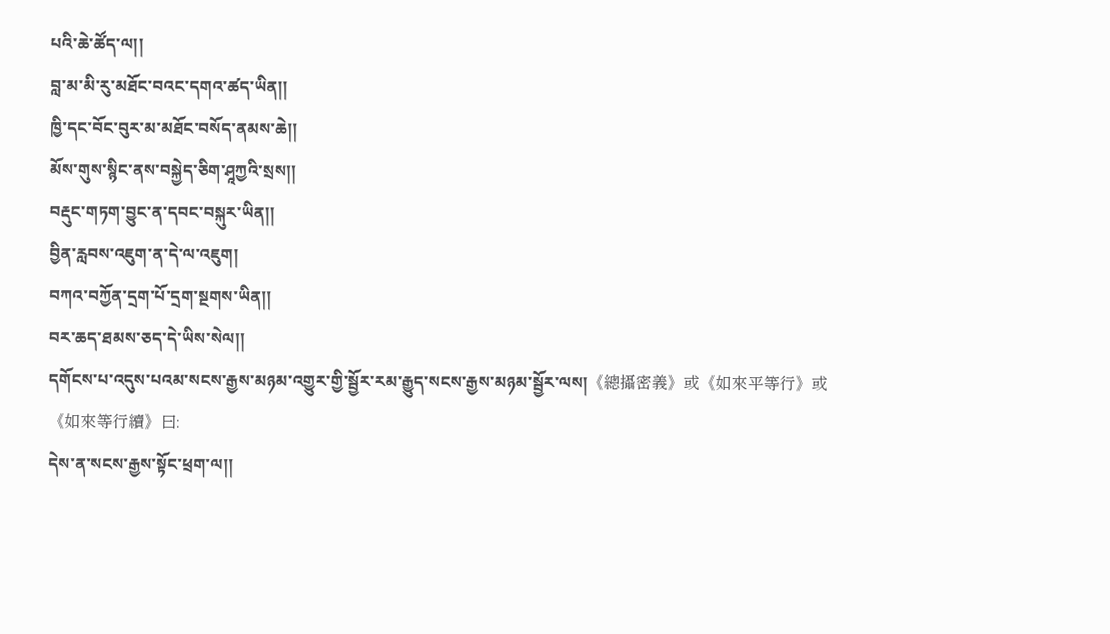པའི་ཆེ་ཚོད་ལ།།
བླ་མ་མི་རུ་མཐོང་བའང་དགའ་ཚད་ཡིན།།
ཁྱི་དང་བོང་བུར་མ་མཐོང་བསོད་ནམས་ཆེ།།
མོས་གུས་སྙིང་ནས་བསྐྱེད་ཅིག་ཤཱཀྱའི་སྲས།།
བརྡུང་གཏག་བྱུང་ན་དབང་བསྐུར་ཡིན།།
བྱིན་རླབས་འཇུག་ན་དེ་ལ་འཇུག།
བཀའ་བཀྱོན་དྲག་པོ་དྲག་སྔགས་ཡིན།།
བར་ཆད་ཐམས་ཅད་དེ་ཡིས་སེལ།།
དགོངས་པ་འདུས་པའམ་སངས་རྒྱས་མཉམ་འགྱུར་གྱི་སྦྱོར་རམ་རྒྱུད་སངས་རྒྱས་མཉམ་སྦྱོར་ལས།《總攝密義》或《如來平等行》或《如來等行續》曰:
དེས་ན་སངས་རྒྱས་སྟོང་ཕྲག་ལ།།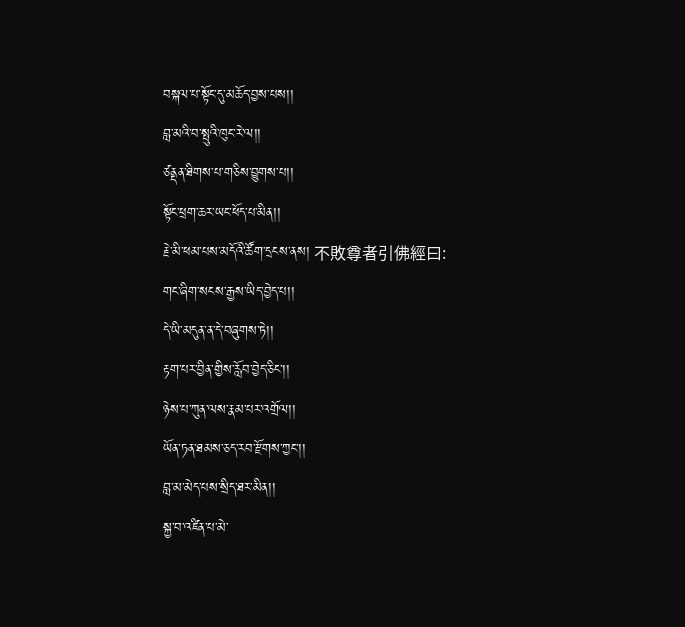བསྐལ་པ་སྟོང་དུ་མཆོད་བྱས་པས།།
བླ་མའི་བ་སྤུའི་ཁུང་རེ་ལ།།
ཙནྡན་ཐིགས་པ་གཅིས་བྱུགས་པ།།
སྟོང་ཕྲག་ཆར་ཡང་ཕོད་པ་མིན།།
རྗེ་མི་ཕམ་པས་མདོའི་ཚོག་དྲངས་ནས། 不敗尊者引佛經曰:
གང་ཞིག་སངས་རྒྱས་ཡིད་བྱེད་པ།།
དེ་ཡི་མདུན་ན་དེ་བཞུགས་ཏེ།།
རྟག་པར་བྱིན་གྱིས་རློབ་བྱེད་ཅིང་།།
ཉེས་པ་ཀུན་ལས་རྣམ་པར་འགྲོལ།།
ཡོན་ཏན་ཐམས་ཅད་རབ་རྫོགས་ཀྱང་།།
བླ་མ་མེད་པས་སྲིད་ཐར་མིན།།
སྐྱ་བ་འཛིན་པ་མེ་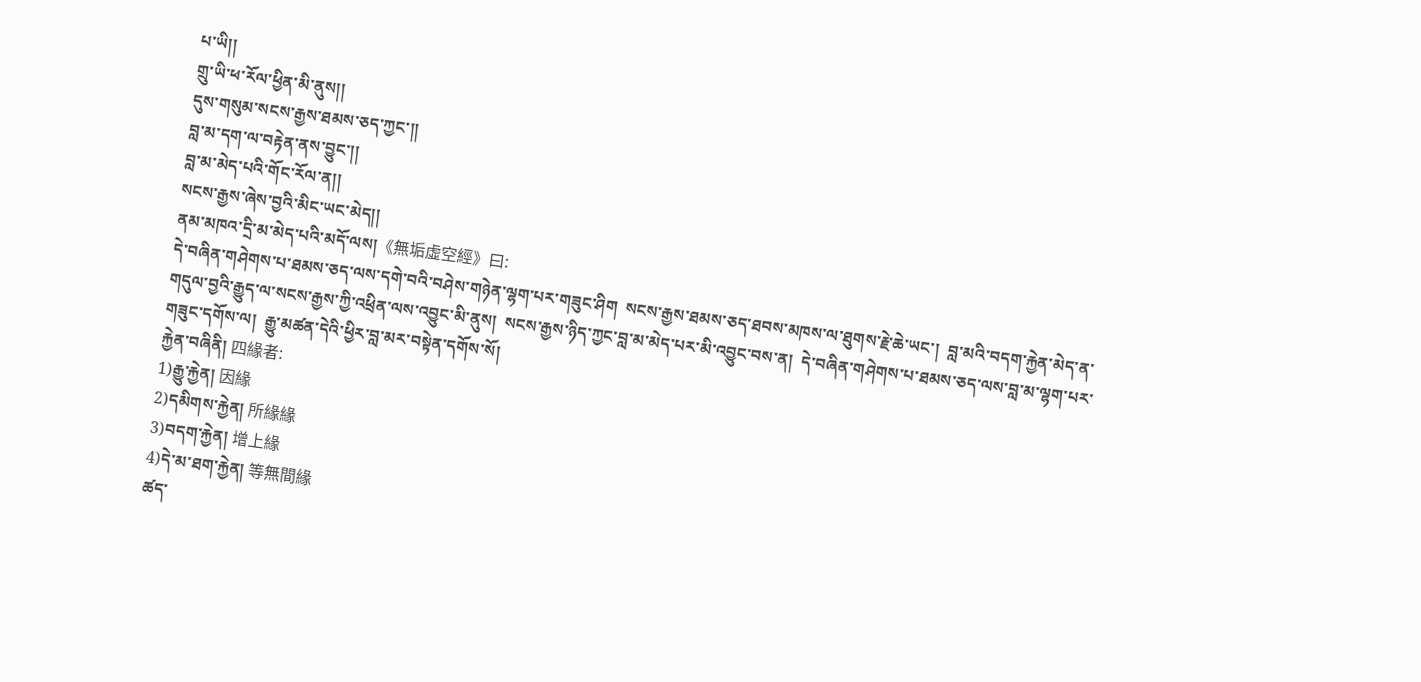པ་ཡི།།
གྲུ་ཡི་ཕ་རོལ་ཕྱིན་མི་ནུས།།
དུས་གསུམ་སངས་རྒྱས་ཐམས་ཅད་ཀྱང་།།
བླ་མ་དག་ལ་བརྟེན་ནས་བྱུང་།།
བླ་མ་མེད་པའི་གོང་རོལ་ན།།
སངས་རྒྱས་ཞེས་བྱའི་མིང་ཡང་མེད།།
ནམ་མཁའ་དྲི་མ་མེད་པའི་མདོ་ལས།《無垢虛空經》曰:
དེ་བཞིན་གཤེགས་པ་ཐམས་ཅད་ལས་དགེ་བའི་བཤེས་གཉེན་ལྷག་པར་གཟུང་ཤིག  སངས་རྒྱས་ཐམས་ཅད་ཐབས་མཁས་ལ་ཐུགས་རྗེ་ཆེ་ཡང་།  བླ་མའི་བདག་རྐྱེན་མེད་ན་གདུལ་བྱའི་རྒྱུད་ལ་སངས་རྒྱས་ཀྱི་འཕྲིན་ལས་འབྱུང་མི་ནུས།  སངས་རྒྱས་ཉིད་ཀྱང་བླ་མ་མེད་པར་མི་འབྱུང་བས་ན།  དེ་བཞིན་གཤེགས་པ་ཐམས་ཅད་ལས་བླ་མ་ལྷག་པར་གཟུང་དགོས་ལ།  རྒྱུ་མཚན་དེའི་ཕྱིར་བླ་མར་བསྟེན་དགོས་སོ།
རྐྱེན་བཞིནི། 四緣者:
1)རྒྱུ་རྐྱེན། 因緣
2)དམིགས་རྐྱེན། 所緣緣
3)བདག་རྐྱེན། 增上緣
4)དེ་མ་ཐག་རྐྱེན། 等無間緣
ཚད་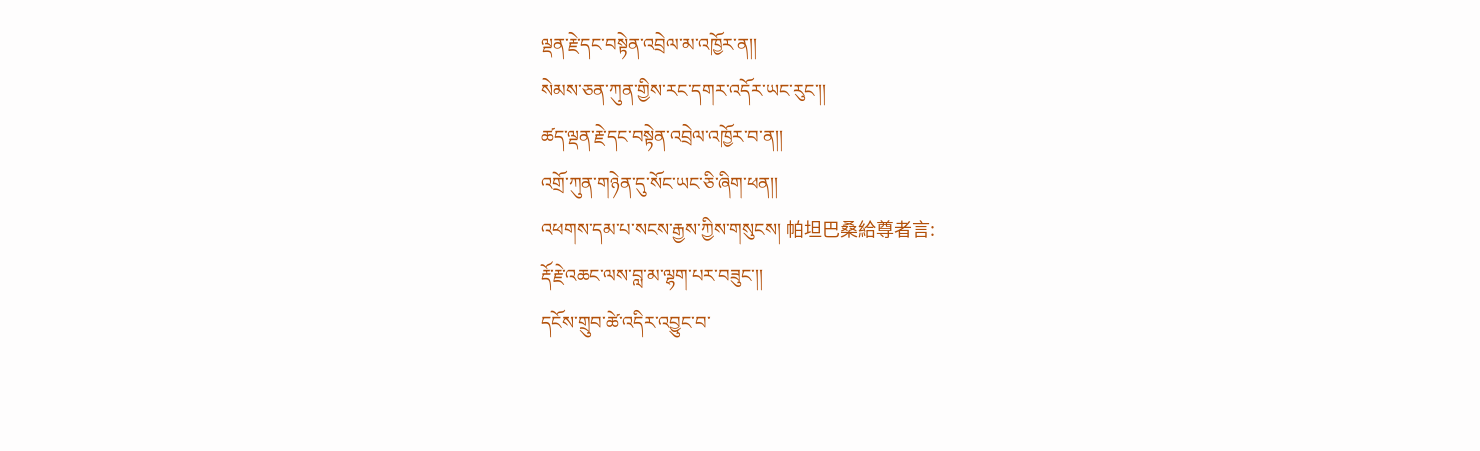ལྡན་རྗེ་དང་བསྟེན་འབྲེལ་མ་འཁྱོར་ན།།
སེམས་ཅན་ཀུན་གྱིས་རང་དགར་འདོར་ཡང་རུང་།།
ཚད་ལྡན་རྗེ་དང་བསྟེན་འབྲེལ་འཁྱོར་བ་ན།།
འགྲོ་ཀུན་གཉེན་དུ་སོང་ཡང་ཅི་ཞིག་ཕན།།
འཕགས་དམ་པ་སངས་རྒྱས་ཀྱིས་གསུངས། 帕坦巴桑給尊者言:
རྡོ་རྗེ་འཆང་ལས་བླ་མ་ལྷག་པར་བཟུང་།།
དངོས་གྲུབ་ཚེ་འདིར་འབྱུང་བ་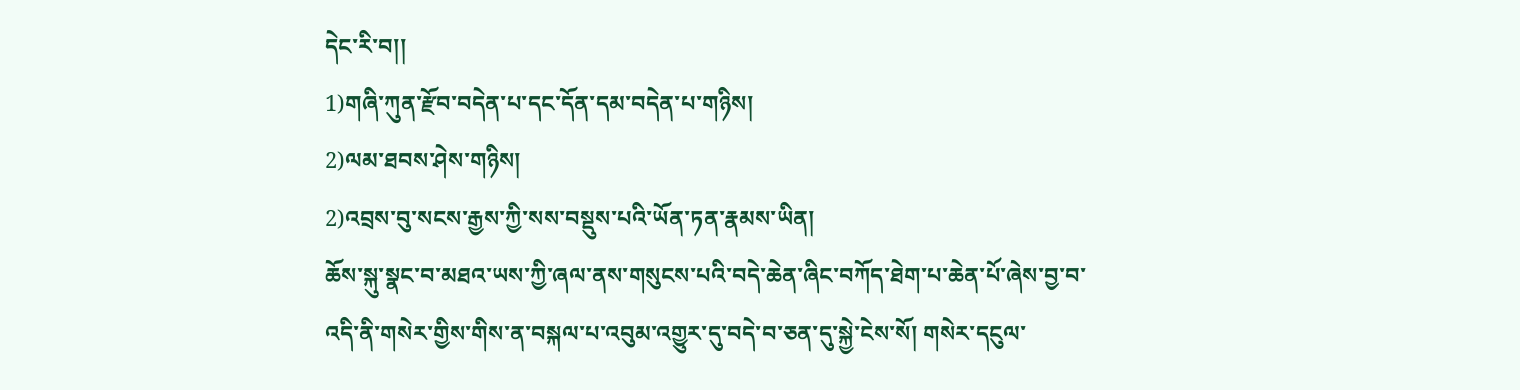དེང་རི་བ།།
1)གཞི་ཀུན་རྫོབ་བདེན་པ་དང་དོན་དམ་བདེན་པ་གཉིས།
2)ལམ་ཐབས་ཤེས་གཉིས།
2)འབྲས་བུ་སངས་རྒྱས་ཀྱི་སས་བསྡུས་པའི་ཡོན་ཏན་རྣམས་ཡིན།
ཆོས་སྐུ་སྣང་བ་མཐའ་ཡས་ཀྱི་ཞལ་ནས་གསུངས་པའི་བདེ་ཆེན་ཞིང་བཀོད་ཐེག་པ་ཆེན་པོ་ཞེས་བྱ་བ་འདི་ནི་གསེར་གྱིས་གིས་ན་བསྐལ་པ་འབུམ་འགྱུར་དུ་བདེ་བ་ཅན་དུ་སྐྱེ་ངེས་སོ། གསེར་དངུལ་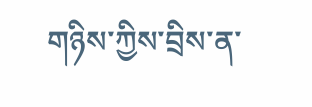གཉིས་ཀྱིས་བྲིས་ན་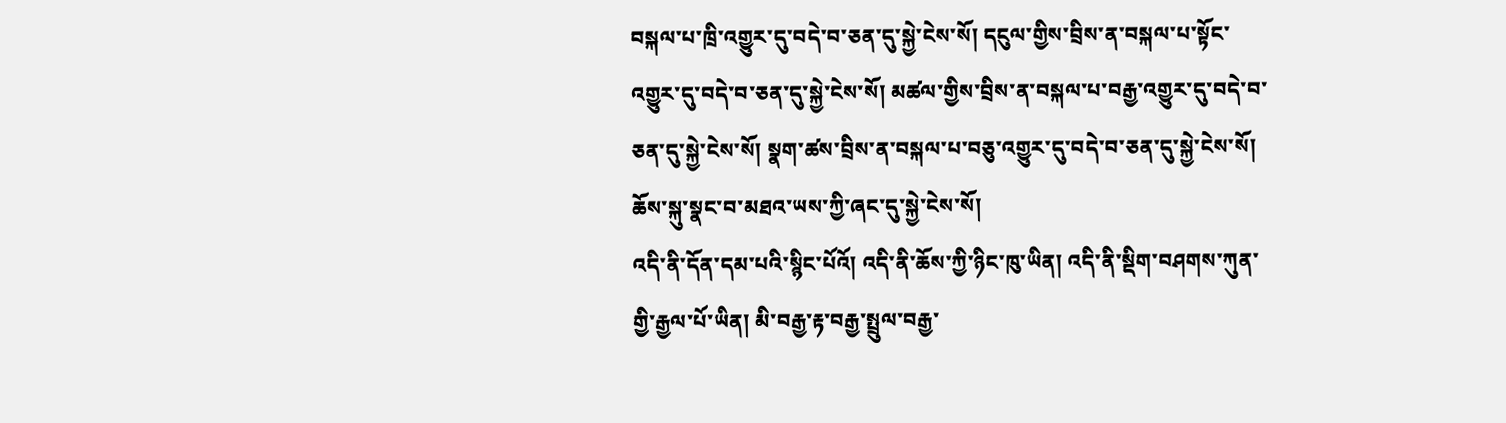བསྐལ་པ་ཁྲི་འགྱུར་དུ་བདེ་བ་ཅན་དུ་སྐྱེ་ངེས་སོ། དངུལ་གྱིས་བྲིས་ན་བསྐལ་པ་སྟོང་འགྱུར་དུ་བདེ་བ་ཅན་དུ་སྐྱེ་ངེས་སོ། མཚལ་གྱིས་བྲིས་ན་བསྐལ་པ་བརྒྱ་འགྱུར་དུ་བདེ་བ་ཅན་དུ་སྐྱེ་ངེས་སོ། སྣག་ཚས་བྲིས་ན་བསྐལ་པ་བཅུ་འགྱུར་དུ་བདེ་བ་ཅན་དུ་སྐྱེ་ངེས་སོ། ཆོས་སྐུ་སྣང་བ་མཐའ་ཡས་ཀྱི་ཞང་དུ་སྐྱེ་ངེས་སོ།
འདི་ནི་དོན་དམ་པའི་སྙིང་པོའོ། འདི་ནི་ཆོས་ཀྱི་ཉིང་ཁུ་ཡིན། འདི་ནི་སྡིག་བཤགས་ཀུན་གྱི་རྒྱལ་པོ་ཡིན། མི་བརྒྱ་རྟ་བརྒྱ་སྤྲུལ་བརྒྱ་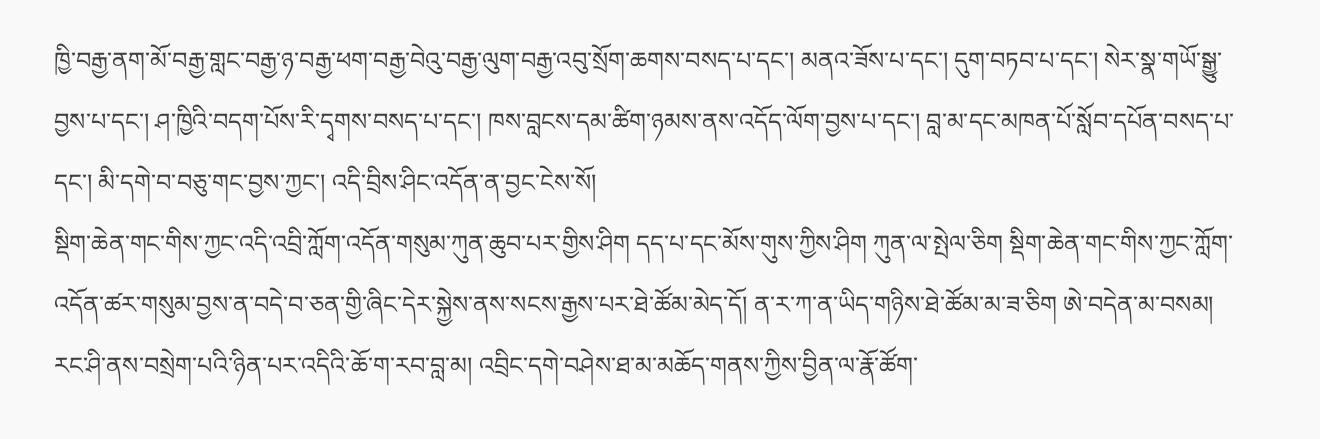ཁྱི་བརྒྱ་ནག་མོ་བརྒྱ་གླང་བརྒྱ་ཉ་བརྒྱ་ཕག་བརྒྱ་བེའུ་བརྒྱ་ལུག་བརྒྱ་འབུ་སྲོག་ཆགས་བསད་པ་དང་། མནའ་ཟོས་པ་དང་། དུག་བཏབ་པ་དང་། སེར་སྣ་གཡོ་སྒྱུ་བྱས་པ་དང་། ཤ་ཁྱིའི་བདག་པོས་རི་དྭགས་བསད་པ་དང་། ཁས་བླངས་དམ་ཚིག་ཉམས་ནས་འདོད་ལོག་བྱས་པ་དང་། བླ་མ་དང་མཁན་པོ་སློབ་དཔོན་བསད་པ་དང་། མི་དགེ་བ་བཅུ་གང་བྱས་ཀྱང་། འདི་བྲིས་ཤིང་འདོན་ན་བྱང་ངེས་སོ།
སྡིག་ཆེན་གང་གིས་ཀྱང་འདི་འབྲི་ཀློག་འདོན་གསུམ་ཀུན་ཆུབ་པར་གྱིས་ཤིག དད་པ་དང་མོས་གུས་ཀྱིས་ཤིག ཀུན་ལ་སྤེལ་ཅིག སྡིག་ཆེན་གང་གིས་ཀྱང་ཀློག་འདོན་ཚར་གསུམ་བྱས་ན་བདེ་བ་ཅན་གྱི་ཞིང་དེར་སྐྱེས་ནས་སངས་རྒྱས་པར་ཐེ་ཚོམ་མེད་དོ། ན་ར་ཀ་ན་ཡིད་གཉིས་ཐེ་ཚོམ་མ་ཟ་ཅིག ཨེ་བདེན་མ་བསམ།
རང་ཤི་ནས་བསྲེག་པའི་ཉིན་པར་འདིའི་ཆོ་ག་རབ་བླ་མ། འབྲིང་དགེ་བཤེས་ཐ་མ་མཆོད་གནས་ཀྱིས་བྱིན་ལ་རྣོ་ཚོག་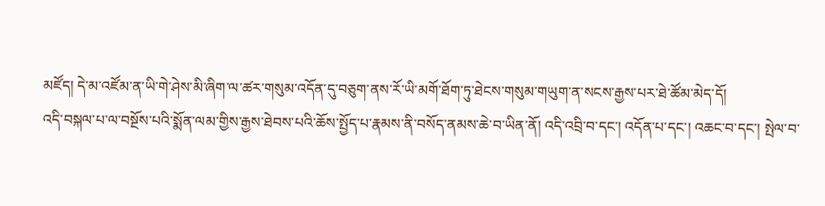མཛོད། དེ་མ་འཛོམ་ན་ཡི་གེ་ཤེས་མི་ཞིག་ལ་ཚར་གསུམ་འདོན་དུ་བཅུག་ནས་རོ་ཡི་མགོ་ཐོག་ཏུ་ཐེངས་གསུམ་གཡུག་ན་སངས་རྒྱས་པར་ཐེ་ཚོམ་མེད་དོ།
འདི་བསྐལ་པ་ལ་བསྔོས་པའི་སྨོན་ལམ་གྱིས་རྒྱས་ཐེབས་པའི་ཆོས་སྤྱོད་པ་རྣམས་ནི་བསོད་ནམས་ཆེ་བ་ཡིན་ནོ། འདི་འབྲི་བ་དང་། འདོན་པ་དང་། འཆང་བ་དང་། སྤེལ་བ་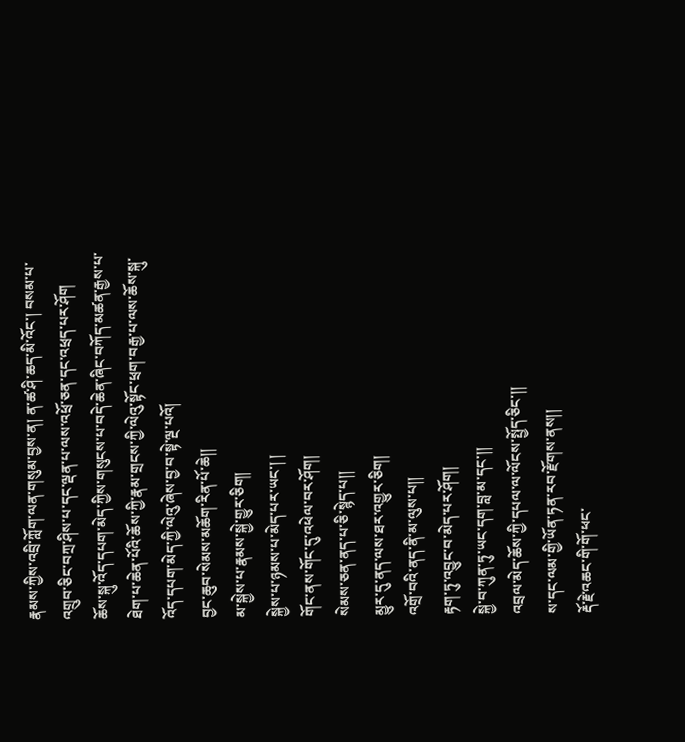རྣམས་ཀྱིས་འབྲི་ཀློག་ལན་གསུམ་བྱས་ན། ན་ཚ་ཤི་ཆད་མི་འོང་། བསམ་པ་འགྲུབ་ཅིང་བཀྲ་ཤིས་པ་དང་ལྡན་པ་ལས་འཕྲོ་ཅན་དང་འཕྲད་པར་ཤོག
ཆོས་སྐུ་འོད་དཔག་མེད་ཀྱིས་གསུངས་པ་བདེ་ཆེན་ཞིང་བཀོད་མཚན་རྒྱས་པ་ཐེག་པ་ཆེན་པོའི་ཆོས་ཀྱི་རྣམ་གྲངས་ཀྱི་ལེའུ་སྟོང་ཕྲག་བརྒྱ་པ་ལས་ཆོས་སྐུ་འོད་དཔག་མེད་ཀྱི་ལེའུ་ཞེས་བྱ་བ་སྟེ་ལྔ་པའོ།
བྱང་ཆུབ་སེམས་མཆོག་རིན་པོ་ཆེ།།
མ་སྐྱེས་པ་རྣམས་སྐྱེ་གྱུར་ཅིག།
སྐྱེས་པ་ཉམས་པ་མེད་པར་ཡང་། །
གོང་ནས་གོང་དུ་འཕེལ་བར་ཤོག།
སེམས་ཅན་ནད་པ་ཅི་སྙེད་པ།།
མྱུར་དུ་ནད་ལས་ཐར་འགྱུར་ཅིག།
འགྲོ་བའི་ནད་ནི་མ་ལུས་པ།།
རྟག་ཏུ་འབྱུང་བ་མེད་པར་ཤོག།
སྐྱེ་བ་ཀུན་ཏུ་ཡང་དག་བླ་མ་དང་།།
འབྲལ་མེད་ཆོས་ཀྱི་དཔལ་ལ་ལོངས་སྤྱོད་ཅིང་།།
ས་དང་ལམ་གྱི་ཡོན་ཏན་རབ་རྫོགས་ནས།།
རྡོ་རྗེ་འཆང་གི་གོ་ཕང་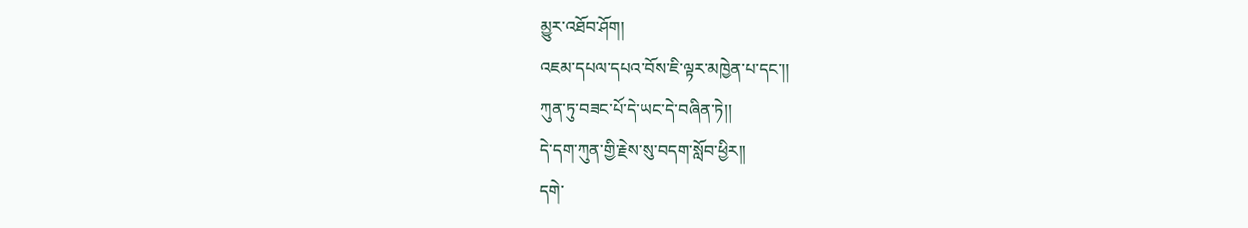མྱུར་འཐོབ་ཤོག།
འཇམ་དཔལ་དཔའ་བོས་ཇི་ལྟར་མཁྱེན་པ་དང་།།
ཀུན་ཏུ་བཟང་པོ་དེ་ཡང་དེ་བཞིན་ཏེ།།
དེ་དག་ཀུན་གྱི་རྗེས་སུ་བདག་སློབ་ཕྱིར།།
དགེ་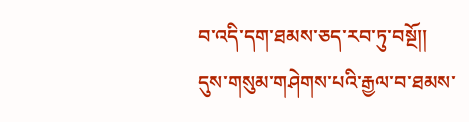བ་འདི་དག་ཐམས་ཅད་རབ་ཏུ་བསྔོ།།
དུས་གསུམ་གཤེགས་པའི་རྒྱལ་བ་ཐམས་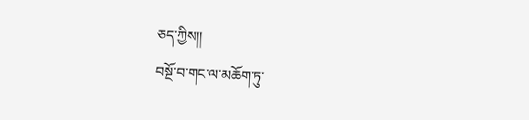ཅད་ཀྱིས།།
བསྔོ་བ་གང་ལ་མཆོག་ཏུ་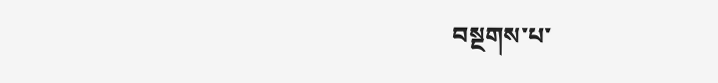བསྔགས་པ་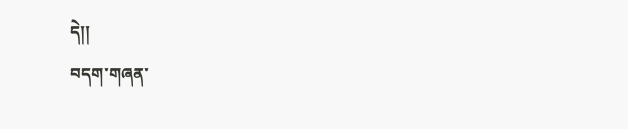དེ།།
བདག་གཞན་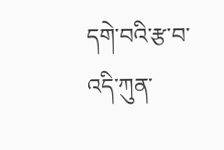དགེ་བའི་རྩ་བ་འདི་ཀུན་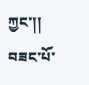ཀྱང་།།
བཟང་པོ་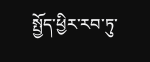སྤྱོད་ཕྱིར་རབ་ཏུ་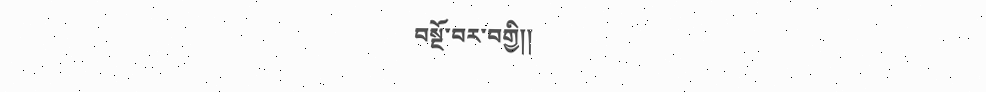བསྔོ་བར་བགྱི།།